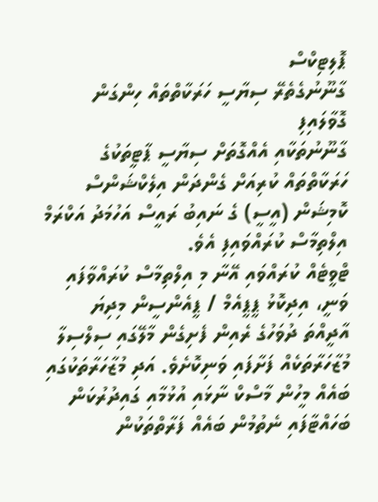ޕޮލިޓިކްސް
ގާނޫނުގެތެރޭ ސިޔާސީ ހަރަކާތްތައް ހިންގަން ގޮވާލައިފި
ގާނޫނުތަކާއި އެއްގޮތަށް ސިޔާސީ ޕާޓީތަކުގެ ހަރަކާތްތައް ކުރިއަށް ގެންދަން އިލެކްޝަންސް ކޮމިޝަން (އީސީ) ގެ ނައިބު ރައީސް އަހުމަދު އަކްރަމް އިލްތިމާސް ކުރައްވައިފި އެވެ.
ޓްވީޓެއް ކުރައްވައި އޭނާ މި އިލްތިމާސް ކުރައްވާފައި ވަނީ، އިދިކޮޅު ޕީޕީއެމް / ޕީއެންސީން މިދިޔަ އާދީއްތަ ދުވަހުގެ ރެއިން ފެށިގެން މާލޭގައި ސިލްސިލާ މުޒާހަރާތަކެއް ފަށާފައި ވަނިކޮށެވެ. އަދި މުޒާހަރާތަކުގައި ބައެއް މީހުން މާސްކް ނާޅައި އުޅުމާއި ގައިދުރުކަން ބަހައްޓާފައި ނެތުމުން ބައެއް ފަރާތްތަކުން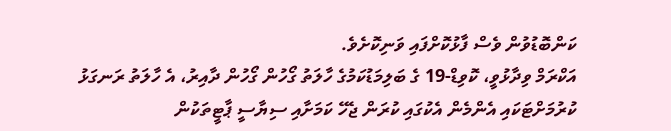ކަންބޮޑުވުން ވެސް ފާޅުކޮށްފައި ވަނިކޮށެވެ.
އަކްރަމް ވިދާޅުވީ، ކޮވިޑް-19 ގެ ބަލިމަޑުކަމުގެ ހާލަތު ގޯހުން ގޯހުން ދާއިރު، އެ ހާލަތު ރަނގަޅު ކުރުމަށްޓަކައި އެންމެން އެކުގައި ކުރަން ޖެހޭ ކަމަށާއި ސިޔާސީ ޕާޓީތަކުން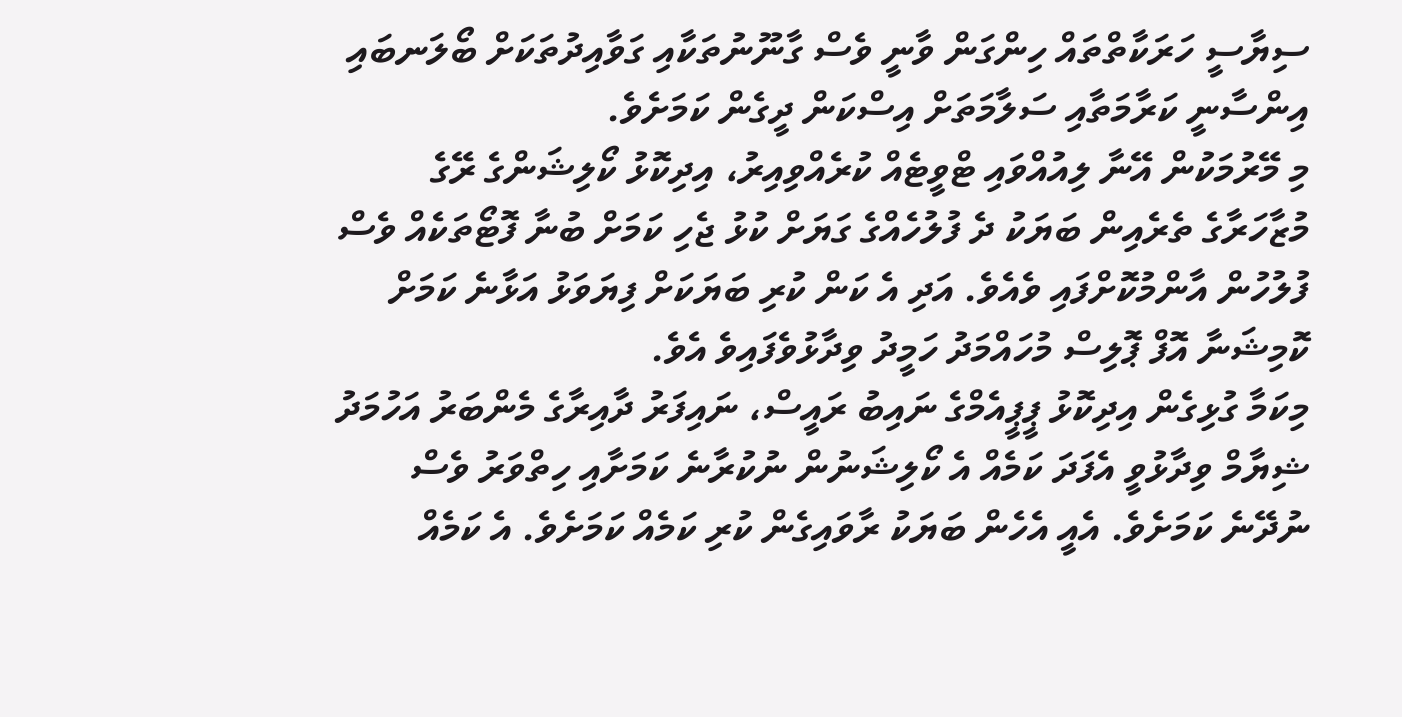ސިޔާސީ ހަރަކާތްތައް ހިންގަން ވާނީ ވެސް ގާނޫނުތަކާއި ގަވާއިދުތަކަށް ބޯލަނބައި އިންސާނީ ކަރާމަތާއި ސަލާމަތަށް އިސްކަން ދީގެން ކަމަށެވެ.
މި މޭރުމަކުން އޭނާ ލިއުއްވައި ޓްވީޓެއް ކުރެއްވިއިރު، އިދިކޮޅު ކޯލިޝަންގެ ރޭގެ މުޒާހަރާގެ ތެރެއިން ބަޔަކު ދެ ފުލުހެއްގެ ގަޔަށް ކުޅު ޖެހި ކަމަށް ބުނާ ފޮޓޯތަކެއް ވެސް ފުލުހުން އާންމުކޮށްފައި ވެއެވެ. އަދި އެ ކަން ކުރި ބަޔަކަށް ފިޔަވަޅު އަޅާނެ ކަމަށް ކޮމިޝަނާ އޮފް ޕޮލިސް މުހައްމަދު ހަމީދު ވިދާޅުވެފައިވެ އެވެ.
މިކަމާ ގުޅިގެން އިދިކޮޅު ޕީޕީއެމްގެ ނައިބު ރައީސް، ނައިފަރު ދާއިރާގެ މެންބަރު އަހުމަދު ޝިޔާމް ވިދާޅުވީ އެފަދަ ކަމެއް އެ ކޯލިޝަނުން ނުކުރާނެ ކަމަށާއި ހިތްވަރު ވެސް ނުދޭނެ ކަމަށެވެ. އެއީ އެހެން ބަޔަކު ރާވައިގެން ކުރި ކަމެއް ކަމަށެވެ. އެ ކަމެއް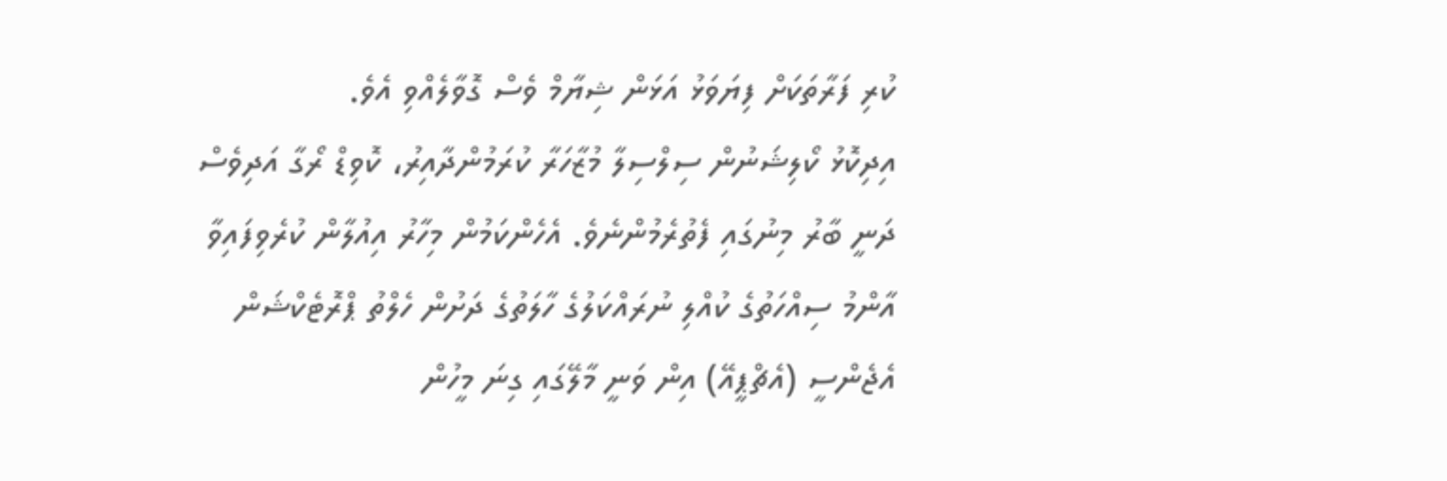ކުރި ފަރާތަކަށް ފިޔަވަޅު އަޅަން ޝިޔާމް ވެސް ގޮވާލެއްވި އެވެ.
އިދިކޮޅު ކޯލިޝަނުން ސިލްސިލާ މުޒާހަރާ ކުރަމުންދާއިރު، ކޮވިޑް ރޯގާ އަދިވެސް ދަނީ ބާރު މިނުގައި ފެތުރެމުންނެވެ. އެހެންކަމުން މިހާރު އިއުލާން ކުރެވިފައިވާ އާންމު ސިއްހަތުގެ ކުއްލި ނުރައްކަލުގެ ހާލަތުގެ ދަށުން ހެލްތު ޕްރޮޓެކްޝަން އެޖެންސީ (އެޗްޕީއޭ) އިން ވަނީ މާލޭގައި ގިނަ މީހުން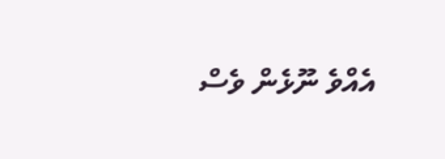އެއްވެ ނޫޅެން ވެސް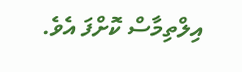އިލްތިމާސް ކޮށްފަ އެވެ.